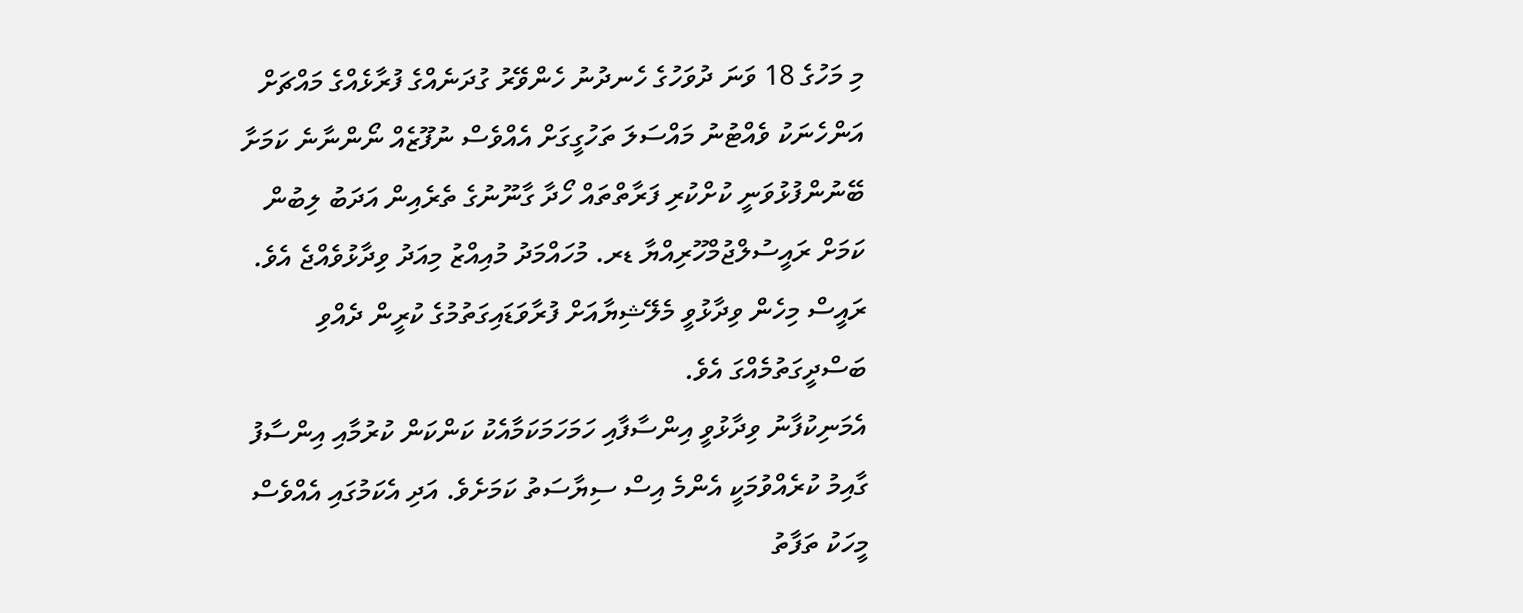މި މަހުގެ 18 ވަނަ ދުވަހުގެ ހެނދުނު ހެންވޭރު ގުދަނެއްގެ ފުރާޅެއްގެ މައްޗަށް އަންހެނަކު ވެއްޓުނު މައްސަލަ ތަހުގީގަށް އެއްވެސް ނުފޫޒެއް ނޯންނާނެ ކަމަށާ ބޭނުންފުޅުވަނީ ކުށްކުރި ފަރާތްތައް ހޯދާ ގާނޫނުގެ ތެރެއިން އަދަބު ލިބުން ކަމަށް ރައީސުލްޖުމްހޫރިއްޔާ ޑރ. މުހައްމަދު މުއިއްޒު މިއަދު ވިދާޅުވެއްޖެ އެވެ.
ރައީސް މިހެން ވިދާޅުވީ މެލޭޝިޔާއަށް ފުރާވަޑައިގަތުމުގެ ކުރީން ދެއްވި ބަސްދީގަތުމެއްގަ އެވެ.
އެމަނިކުފާނު ވިދާޅުވީ އިންސާފާއި ހަމަހަމަކަމާއެކު ކަންކަން ކުރުމާއި އިންސާފު ގާއިމު ކުރެއްވުމަކީ އެންމެ އިސް ސިޔާސަތު ކަމަށެވެ. އަދި އެކަމުގައި އެއްވެސް މީހަކު ތަފާތު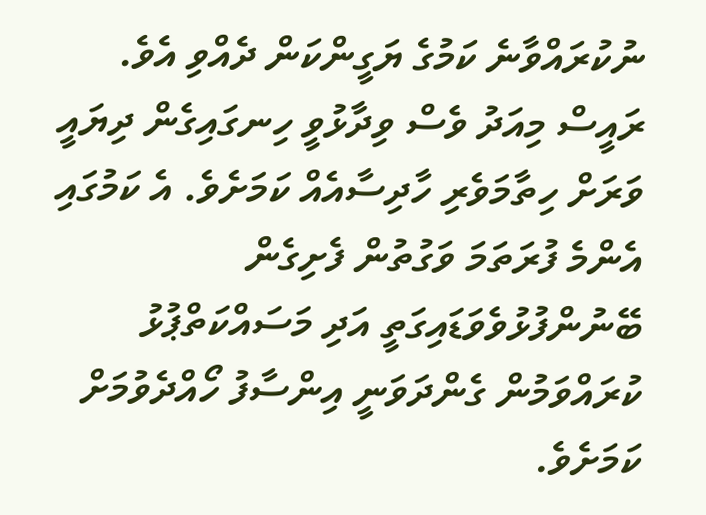ނުކުރައްވާނެ ކަމުގެ ޔަގީންކަން ދެއްވި އެވެ.
ރައީސް މިއަދު ވެސް ވިދާޅުވީ ހިނގައިގެން ދިޔައީ ވަރަށް ހިތާމަވެރި ހާދިސާއެއް ކަމަށެވެ. އެ ކަމުގައި އެންމެ ފުރަތަމަ ވަގުތުން ފެށިގެން ބޭނުންފުޅުވެވަޑައިގަތީ އަދި މަސައްކަތްޕުޅު ކުރައްވަމުން ގެންދަވަނީ އިންސާފު ހޯއްދެވުމަށް ކަމަށެވެ.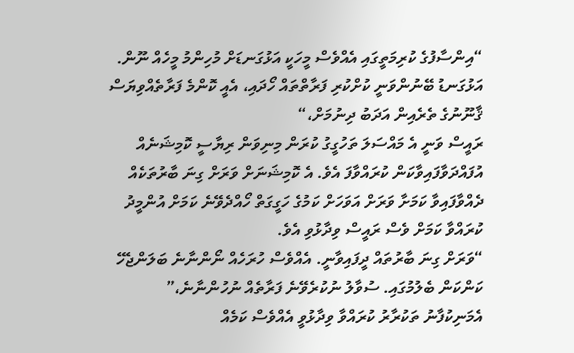“އިންސާފުގެ ކުރިމަތީގައި އެއްވެސް މީހަކީ އަޅުގަނޑަށް މުހިންމު މީހެއް ނޫން. އަޅުގަނޑު ބޭނުންވަނީ ކުށްކުރި ފަރާތްތައް ހޯދައި، އެއީ ކޮންމެ ފަރާތެއްވިޔަސް ޤާނޫނުގެ ތެރެއިން އަދަބު ދިނުމަށް،“
ރައީސް ވަނީ އެ މައްސަލަ ތަހުގީގު ކުރަން މިނިވަން ރިޔާސީ ކޮމިޝަނެއް އުފައްދަވާފައިވާކަން ކުރައްވާފަ އެވެ. އެ ކޮމިޝަނަށް ވަރަށް ގިނަ ބާރުތަކެއް ދެއްވާފައިވާ ކަމަށާ ވަރަށް އަވަހަށް ކަމުގެ ހަގީގަތް ހޯއްދެވޭނެ ކަމަށް އުންމީދު ކުރައްވާ ކަމަށް ވެސް ރައީސް ވިދާޅުވި އެވެ.
“ވަރަށް ގިނަ ބާރުތައް ދީފައިވާނީ. އެއްވެސް ހުރަހެއް ނޯންނާނެ ބަލަންޖެހޭ ކަންކަން ބެލުމުގައި. ސުވާލު ނުކުރެވޭނެ ފަރާތެއް ނުހުންނާނެ،”
އެމަނިކުފާނު ތަކުރާރު ކުރައްވާ ވިދާޅުވީ އެއްވެސް ކަމެއް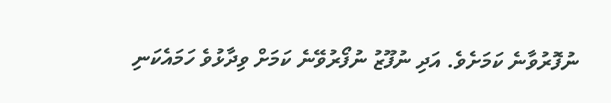ނުފޮރުވާނެ ކަމަށެވެ. އަދި ނުފޫޒު ނުފޯރުވޭނެ ކަމަށް ވިދާޅުވެ ހަމައެކަނި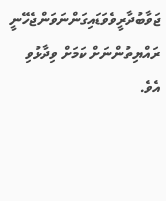ޖަވާބުދާރީވެވަޑައިގަންނަވަންޖެހޭނީ ރައްޔިތުންނަށް ކަމަށް ވިދާޅުވި އެވެ.